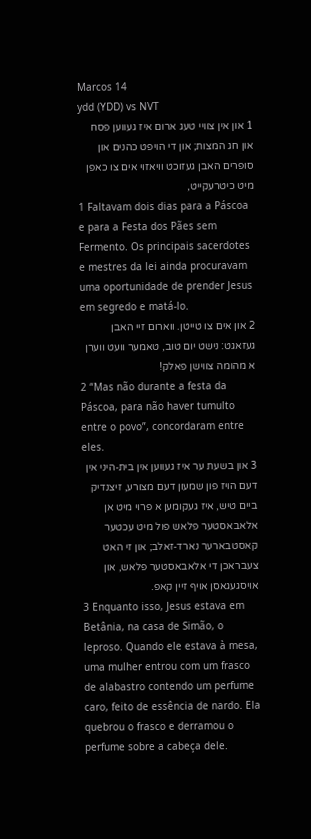Marcos 14
ydd (YDD) vs NVT
1 און אין צוויי טעג ארום איז געווען פסח און חג המצות; און די הויפט כהנים און סופרים האבן געזוכט וויאזוי אים צו כאפן מיט כיטרעקייט,
1 Faltavam dois dias para a Páscoa e para a Festa dos Pães sem Fermento. Os principais sacerdotes e mestres da lei ainda procuravam uma oportunidade de prender Jesus em segredo e matá-lo.
2 און אים צו טייטן. ווארום זיי האבן געזאגט: נישט יום טוב, טאמער וועט ווערן א מהומה צווישן פאלק!
2 “Mas não durante a festa da Páscoa, para não haver tumulto entre o povo”, concordaram entre eles.
3 און בשעת ער איז געווען אין בית‑היני אין דעם הויז פון שמעון דעם מצורע, זיצנדיק ביים טיש, איז געקומען א פרוי מיט אן אלאבאסטער פלאש פול מיט עכטער קאסטבארער נארד‑זאלב; און זי האט צעבראכן די אלאבאסטער פלאש, און אויסגעגאסן אויף זיין קאפ.
3 Enquanto isso, Jesus estava em Betânia, na casa de Simão, o leproso. Quando ele estava à mesa, uma mulher entrou com um frasco de alabastro contendo um perfume caro, feito de essência de nardo. Ela quebrou o frasco e derramou o perfume sobre a cabeça dele.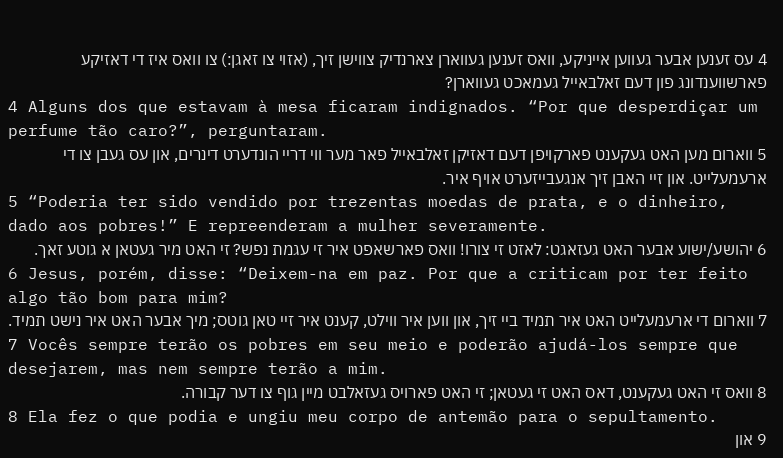4 עס זענען אבער געווען אייניקע, וואס זענען געווארן צארנדיק צווישן זיך, (אזוי צו זאגן:) צו וואס איז די דאזיקע פארשווענדונג פון דעם זאלבאייל געמאכט געווארן?
4 Alguns dos que estavam à mesa ficaram indignados. “Por que desperdiçar um perfume tão caro?”, perguntaram.
5 ווארום מען האט געקענט פארקויפן דעם דאזיקן זאלבאייל פאר מער ווי דריי הונדערט דינרים, און עס געבן צו די ארעמעלייט. און זיי האבן זיך אנגעבייזערט אויף איר.
5 “Poderia ter sido vendido por trezentas moedas de prata, e o dinheiro, dado aos pobres!” E repreenderam a mulher severamente.
6 יהושע/ישוע אבער האט געזאגט: לאזט זי צורו! וואס פארשאפט איר זי עגמת נפש? זי האט מיר געטאן א גוטע זאך.
6 Jesus, porém, disse: “Deixem-na em paz. Por que a criticam por ter feito algo tão bom para mim?
7 ווארום די ארעמעלייט האט איר תמיד ביי זיך, און ווען איר ווילט, קענט איר זיי טאן גוטס; מיך אבער האט איר נישט תמיד.
7 Vocês sempre terão os pobres em seu meio e poderão ajudá-los sempre que desejarem, mas nem sempre terão a mim.
8 וואס זי האט געקענט, דאס האט זי געטאן; זי האט פארויס געזאלבט מיין גוף צו דער קבורה.
8 Ela fez o que podia e ungiu meu corpo de antemão para o sepultamento.
9 און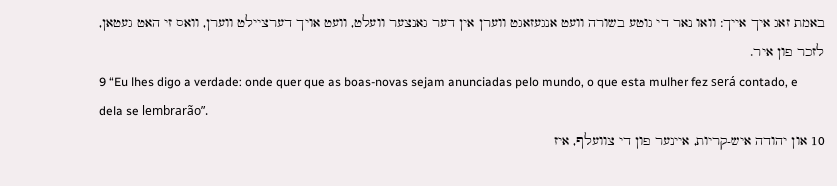באמת זאג איך אייך: וואו נאר די גוטע בשורה וועט אנגעזאגט ווערן אין דער גאנצער וועלט, וועט אויך דערציילט ווערן, וואס זי האט געטאן, לזכר פון איר.
9 “Eu lhes digo a verdade: onde quer que as boas-novas sejam anunciadas pelo mundo, o que esta mulher fez será contado, e dela se lembrarão”.
10 און יהודה איש‑קריות, איינער פון די צוועלף, איז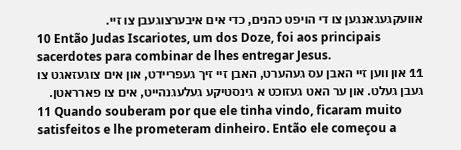אוועקגעגאנגען צו די הויפט כהנים, כדי אים איבערצוגעבן צו זיי.
10 Então Judas Iscariotes, um dos Doze, foi aos principais sacerdotes para combinar de lhes entregar Jesus.
11 און ווען זיי האבן עס געהערט, האבן זיי זיך געפריידט, און אים צוגעזאגט צו געבן געלט. און ער האט געזוכט א גינסטיקע געלעגנהייט, אים צו פארראטן.
11 Quando souberam por que ele tinha vindo, ficaram muito satisfeitos e lhe prometeram dinheiro. Então ele começou a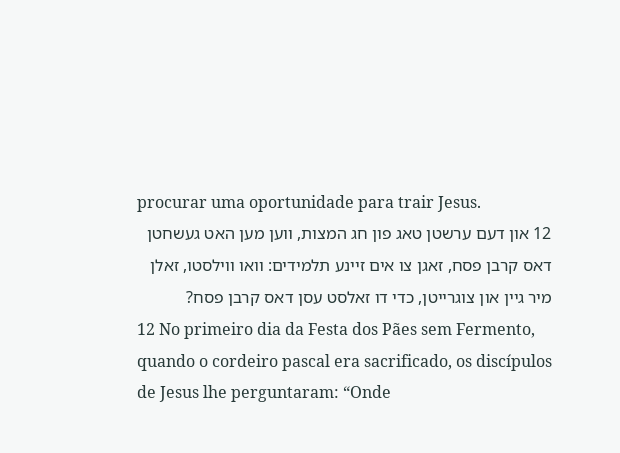procurar uma oportunidade para trair Jesus.
12 און דעם ערשטן טאג פון חג המצות, ווען מען האט געשחטן דאס קרבן פסח, זאגן צו אים זיינע תלמידים: וואו ווילסטו, זאלן מיר גיין און צוגרייטן, כדי דו זאלסט עסן דאס קרבן פסח?
12 No primeiro dia da Festa dos Pães sem Fermento, quando o cordeiro pascal era sacrificado, os discípulos de Jesus lhe perguntaram: “Onde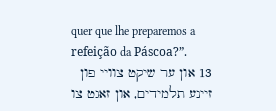quer que lhe preparemos a refeição da Páscoa?”.
13 און ער שיקט צוויי פון זיינע תלמידים, און זאגט צו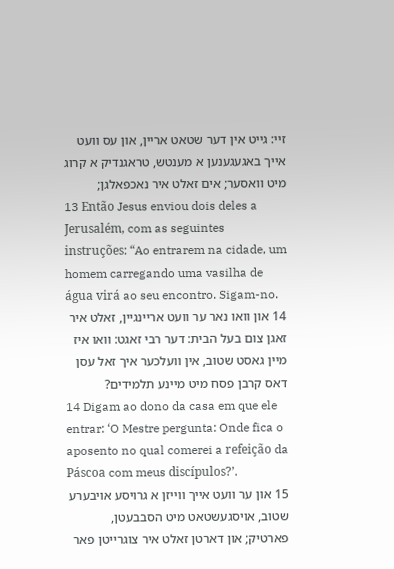זיי: גייט אין דער שטאט אריין, און עס וועט אייך באגעגענען א מענטש, טראגנדיק א קרוג מיט וואסער; אים זאלט איר נאכפאלגן;
13 Então Jesus enviou dois deles a Jerusalém, com as seguintes instruções: “Ao entrarem na cidade, um homem carregando uma vasilha de água virá ao seu encontro. Sigam-no.
14 און וואו נאר ער וועט אריינגיין, זאלט איר זאגן צום בעל הבית: דער רבי זאגט: וואו איז מיין גאסט שטוב, אין וועלכער איך זאל עסן דאס קרבן פסח מיט מיינע תלמידים?
14 Digam ao dono da casa em que ele entrar: ‘O Mestre pergunta: Onde fica o aposento no qual comerei a refeição da Páscoa com meus discípulos?’.
15 און ער וועט אייך ווייזן א גרויסע אויבערע שטוב, אויסגעשטאט מיט הסבבעטן, פארטיק; און דארטן זאלט איר צוגרייטן פאר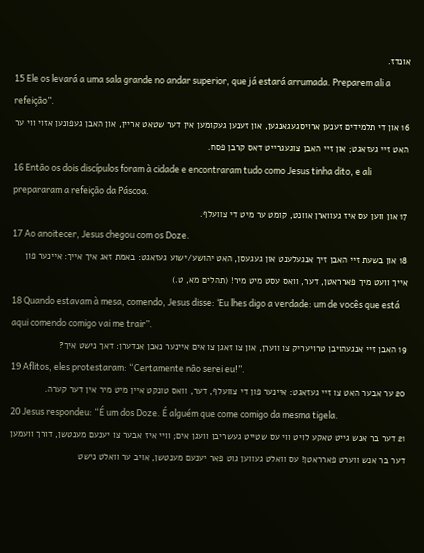אונדז.
15 Ele os levará a uma sala grande no andar superior, que já estará arrumada. Preparem ali a refeição”.
16 און די תלמידים זענען ארויסגעגאנגען, און זענען געקומען אין דער שטאט אריין, און האבן געפונען אזוי ווי ער האט זיי געזאגט; און זיי האבן צוגעגרייט דאס קרבן פסח.
16 Então os dois discípulos foram à cidade e encontraram tudo como Jesus tinha dito, e ali prepararam a refeição da Páscoa.
17 און ווען עס איז געווארן אוונט, קומט ער מיט די צוועלף.
17 Ao anoitecer, Jesus chegou com os Doze.
18 און בשעת זיי האבן זיך אנגעלענט און געגעסן, האט יהושע/ישוע געזאגט: באמת זאג איך אייך: איינער פון אייך וועט מיך פארראטן, דער, וואס עסט מיט מיר! (תהלים מא, ט.)
18 Quando estavam à mesa, comendo, Jesus disse: ‘Eu lhes digo a verdade: um de vocês que está aqui comendo comigo vai me trair”.
19 האבן זיי אנגעהויבן טרויעריק צו ווערן, און צו זאגן צו אים איינער נאכן אנדערן: דאך נישט איך?
19 Aflitos, eles protestaram: “Certamente não serei eu!”.
20 ער אבער האט צו זיי געזאגט: איינער פון די צוועלף, דער, וואס טונקט איין מיט מיר אין דער קערה.
20 Jesus respondeu: “É um dos Doze. É alguém que come comigo da mesma tigela.
21 דער בר אנש גייט טאקע לויט ווי עס שטייט געשריבן וועגן אים; וויי איז אבער צו יענעם מענטשן, דורך וועמען דער בר אנש ווערט פארראטן! עס וואלט געווען גוט פאר יענעם מענטשן, אויב ער וואלט נישט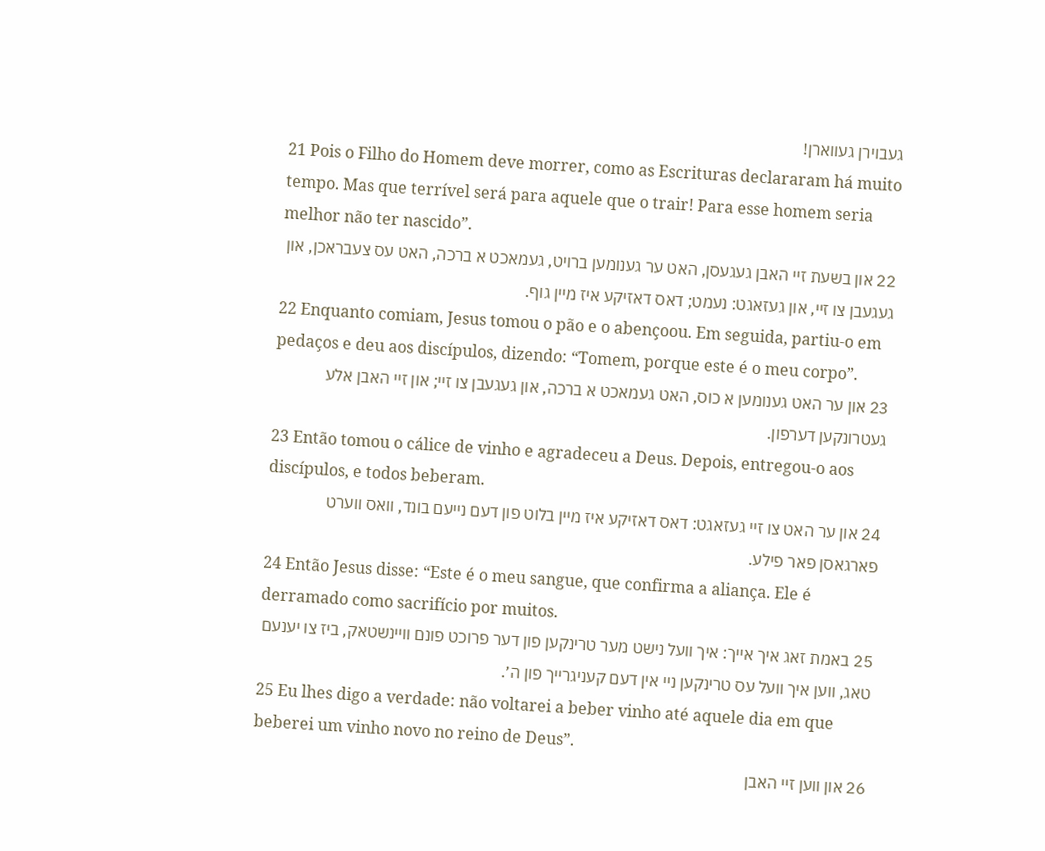געבוירן געווארן!
21 Pois o Filho do Homem deve morrer, como as Escrituras declararam há muito tempo. Mas que terrível será para aquele que o trair! Para esse homem seria melhor não ter nascido”.
22 און בשעת זיי האבן געגעסן, האט ער גענומען ברויט, געמאכט א ברכה, האט עס צעבראכן, און געגעבן צו זיי, און געזאגט: נעמט; דאס דאזיקע איז מיין גוף.
22 Enquanto comiam, Jesus tomou o pão e o abençoou. Em seguida, partiu-o em pedaços e deu aos discípulos, dizendo: “Tomem, porque este é o meu corpo”.
23 און ער האט גענומען א כוס, האט געמאכט א ברכה, און געגעבן צו זיי; און זיי האבן אלע געטרונקען דערפון.
23 Então tomou o cálice de vinho e agradeceu a Deus. Depois, entregou-o aos discípulos, e todos beberam.
24 און ער האט צו זיי געזאגט: דאס דאזיקע איז מיין בלוט פון דעם נייעם בונד, וואס ווערט פארגאסן פאר פילע.
24 Então Jesus disse: “Este é o meu sangue, que confirma a aliança. Ele é derramado como sacrifício por muitos.
25 באמת זאג איך אייך: איך וועל נישט מער טרינקען פון דער פרוכט פונם וויינשטאק, ביז צו יענעם טאג, ווען איך וועל עס טרינקען ניי אין דעם קעניגרייך פון ה׳.
25 Eu lhes digo a verdade: não voltarei a beber vinho até aquele dia em que beberei um vinho novo no reino de Deus”.
26 און ווען זיי האבן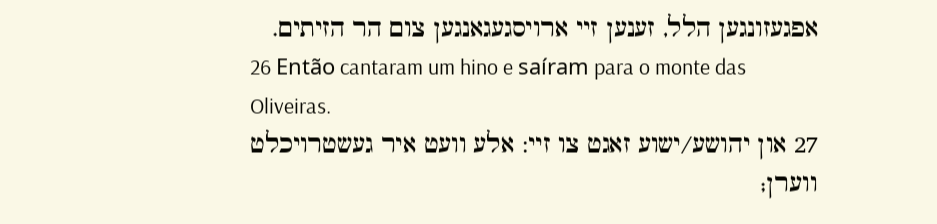אפגעזונגען הלל, זענען זיי ארויסגעגאנגען צום הר הזיתים.
26 Então cantaram um hino e saíram para o monte das Oliveiras.
27 און יהושע/ישוע זאגט צו זיי: אלע וועט איר געשטרויכלט ווערן;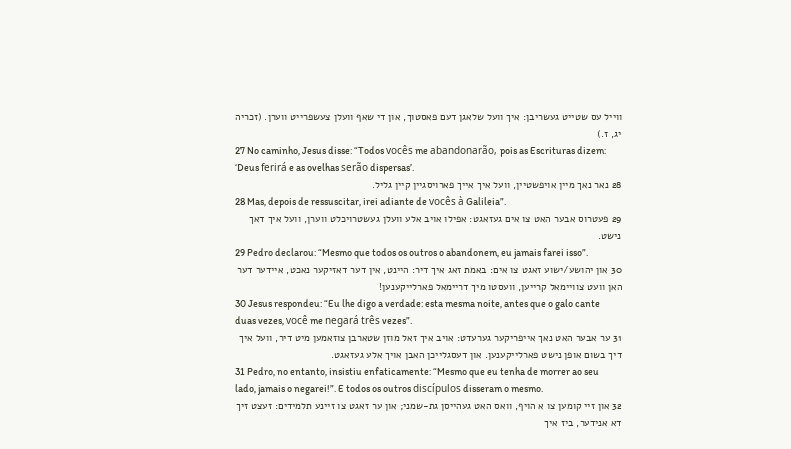ווייל עס שטייט געשריבן: איך וועל שלאגן דעם פאסטוך, און די שאף וועלן צעשפרייט ווערן. (זכריה יג, ז.)
27 No caminho, Jesus disse: “Todos vocês me abandonarão, pois as Escrituras dizem: ‘Deus ferirá e as ovelhas serão dispersas’.
28 נאר נאך מיין אויפשטיין, וועל איך אייך פארויסגיין קיין גליל.
28 Mas, depois de ressuscitar, irei adiante de vocês à Galileia”.
29 פעטרוס אבער האט צו אים געזאגט: אפילו אויב אלע וועלן געשטרויכלט ווערן, וועל איך דאך נישט.
29 Pedro declarou: “Mesmo que todos os outros o abandonem, eu jamais farei isso”.
30 און יהושע/ישוע זאגט צו אים: באמת זאג איך דיר: היינט, אין דער דאזיקער נאכט, איידער דער האן וועט צוויימאל קרייען, וועסטו מיך דריימאל פארלייקענען!
30 Jesus respondeu: “Eu lhe digo a verdade: esta mesma noite, antes que o galo cante duas vezes, você me negará três vezes”.
31 ער אבער האט נאך אייפריקער גערעדט: אויב איך זאל מוזן שטארבן צוזאמען מיט דיר, וועל איך דיך בשום אופן נישט פארלייקענען. און דעסגלייכן האבן אויך אלע געזאגט.
31 Pedro, no entanto, insistiu enfaticamente: “Mesmo que eu tenha de morrer ao seu lado, jamais o negarei!”. E todos os outros discípulos disseram o mesmo.
32 און זיי קומען צו א הויף, וואס האט געהייסן גת‑שמני; און ער זאגט צו זיינע תלמידים: זעצט זיך דא אנידער, ביז איך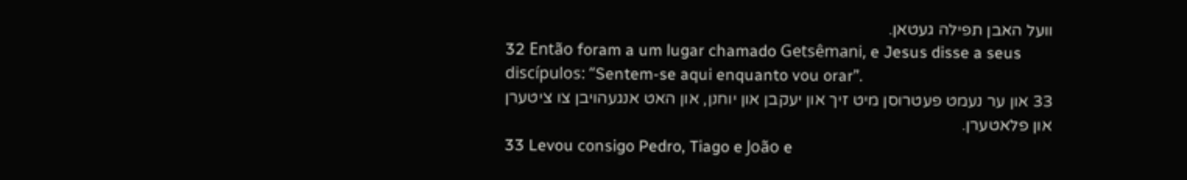וועל האבן תפילה געטאן.
32 Então foram a um lugar chamado Getsêmani, e Jesus disse a seus discípulos: “Sentem-se aqui enquanto vou orar”.
33 און ער נעמט פעטרוסן מיט זיך און יעקבן און יוחנן, און האט אנגעהויבן צו ציטערן און פלאטערן.
33 Levou consigo Pedro, Tiago e João e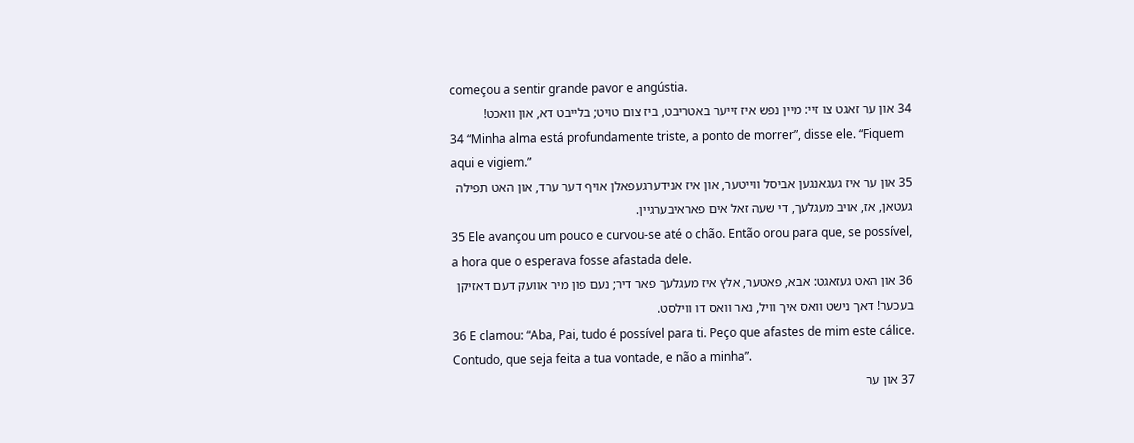começou a sentir grande pavor e angústia.
34 און ער זאגט צו זיי: מיין נפש איז זייער באטריבט, ביז צום טויט; בלייבט דא, און וואכט!
34 “Minha alma está profundamente triste, a ponto de morrer”, disse ele. “Fiquem aqui e vigiem.”
35 און ער איז געגאנגען אביסל ווייטער, און איז אנידערגעפאלן אויף דער ערד, און האט תפילה געטאן, אז, אויב מעגלעך, די שעה זאל אים פאראיבערגיין.
35 Ele avançou um pouco e curvou-se até o chão. Então orou para que, se possível, a hora que o esperava fosse afastada dele.
36 און האט געזאגט: אבא, פאטער, אלץ איז מעגלעך פאר דיר; נעם פון מיר אוועק דעם דאזיקן בעכער! דאך נישט וואס איך וויל, נאר וואס דו ווילסט.
36 E clamou: “Aba, Pai, tudo é possível para ti. Peço que afastes de mim este cálice. Contudo, que seja feita a tua vontade, e não a minha”.
37 און ער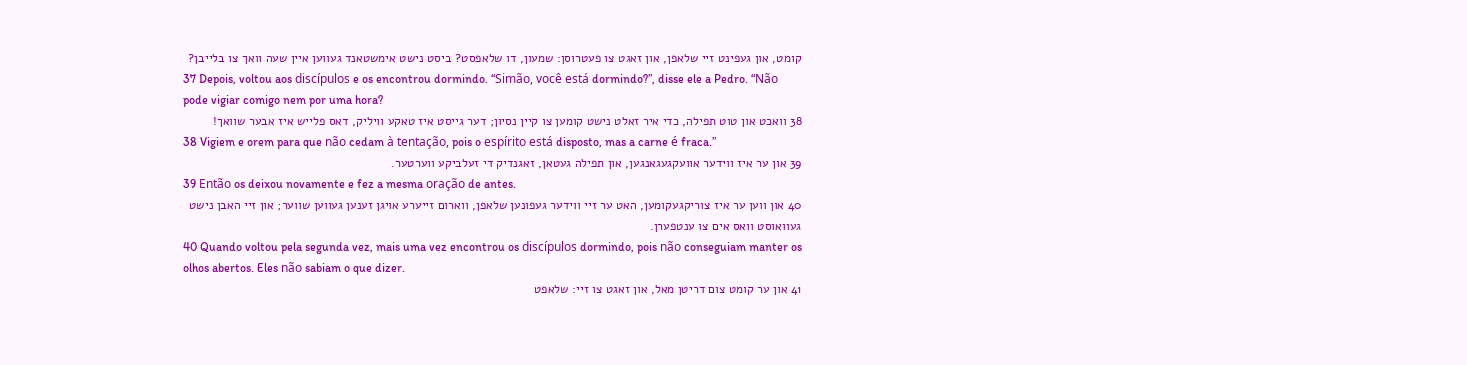קומט, און געפינט זיי שלאפן, און זאגט צו פעטרוסן: שמעון, דו שלאפסט? ביסט נישט אימשטאנד געווען איין שעה וואך צו בלייבן?
37 Depois, voltou aos discípulos e os encontrou dormindo. “Simão, você está dormindo?”, disse ele a Pedro. “Não pode vigiar comigo nem por uma hora?
38 וואכט און טוט תפילה, כדי איר זאלט נישט קומען צו קיין נסיון; דער גייסט איז טאקע וויליק, דאס פלייש איז אבער שוואך!
38 Vigiem e orem para que não cedam à tentação, pois o espírito está disposto, mas a carne é fraca.”
39 און ער איז ווידער אוועקגעגאנגען, און תפילה געטאן, זאגנדיק די זעלביקע ווערטער.
39 Então os deixou novamente e fez a mesma oração de antes.
40 און ווען ער איז צוריקגעקומען, האט ער זיי ווידער געפונען שלאפן, ווארום זייערע אויגן זענען געווען שווער; און זיי האבן נישט געוואוסט וואס אים צו ענטפערן.
40 Quando voltou pela segunda vez, mais uma vez encontrou os discípulos dormindo, pois não conseguiam manter os olhos abertos. Eles não sabiam o que dizer.
41 און ער קומט צום דריטן מאל, און זאגט צו זיי: שלאפט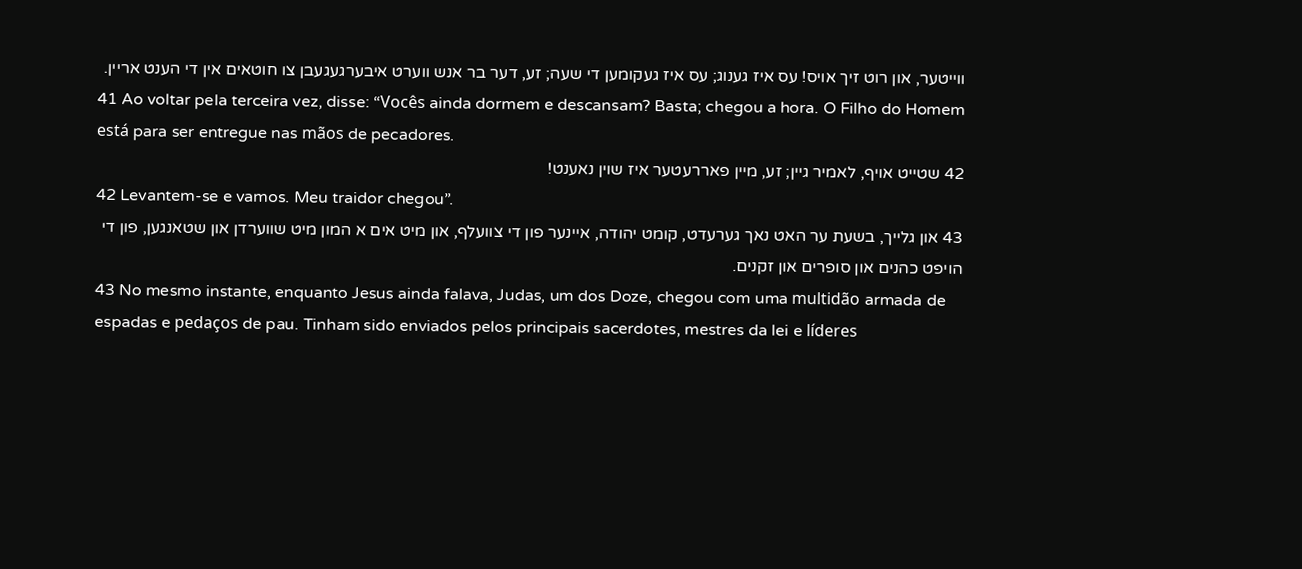ווייטער, און רוט זיך אויס! עס איז גענוג; עס איז געקומען די שעה; זע, דער בר אנש ווערט איבערגעגעבן צו חוטאים אין די הענט אריין.
41 Ao voltar pela terceira vez, disse: “Vocês ainda dormem e descansam? Basta; chegou a hora. O Filho do Homem está para ser entregue nas mãos de pecadores.
42 שטייט אויף, לאמיר גיין; זע, מיין פאררעטער איז שוין נאענט!
42 Levantem-se e vamos. Meu traidor chegou”.
43 און גלייך, בשעת ער האט נאך גערעדט, קומט יהודה, איינער פון די צוועלף, און מיט אים א המון מיט שווערדן און שטאנגען, פון די הויפט כהנים און סופרים און זקנים.
43 No mesmo instante, enquanto Jesus ainda falava, Judas, um dos Doze, chegou com uma multidão armada de espadas e pedaços de pau. Tinham sido enviados pelos principais sacerdotes, mestres da lei e líderes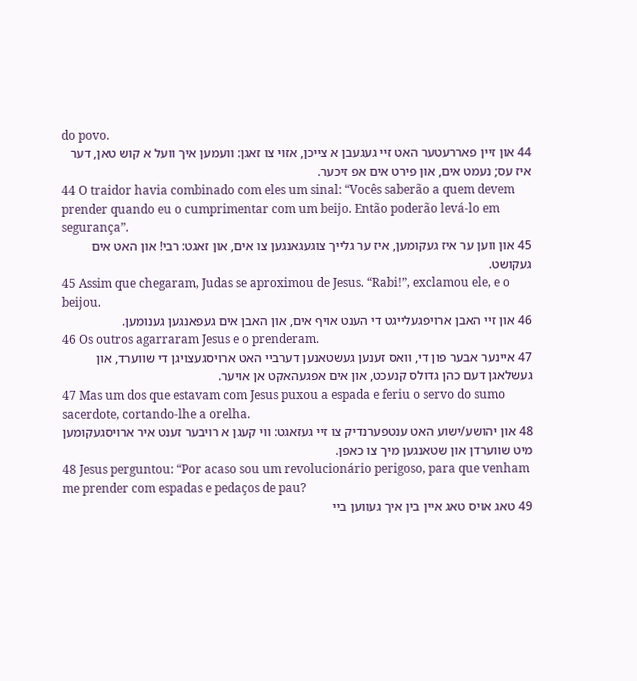do povo.
44 און זיין פאררעטער האט זיי געגעבן א צייכן, אזוי צו זאגן: וועמען איך וועל א קוש טאן, דער איז עס; נעמט אים, און פירט אים אפ זיכער.
44 O traidor havia combinado com eles um sinal: “Vocês saberão a quem devem prender quando eu o cumprimentar com um beijo. Então poderão levá-lo em segurança”.
45 און ווען ער איז געקומען, איז ער גלייך צוגעגאנגען צו אים, און זאגט: רבי! און האט אים געקושט.
45 Assim que chegaram, Judas se aproximou de Jesus. “Rabi!”, exclamou ele, e o beijou.
46 און זיי האבן ארויפגעלייגט די הענט אויף אים, און האבן אים געפאנגען גענומען.
46 Os outros agarraram Jesus e o prenderam.
47 איינער אבער פון די, וואס זענען געשטאנען דערביי האט ארויסגעצויגן די שווערד, און געשלאגן דעם כהן גדולס קנעכט, און אים אפגעהאקט אן אויער.
47 Mas um dos que estavam com Jesus puxou a espada e feriu o servo do sumo sacerdote, cortando-lhe a orelha.
48 און יהושע/ישוע האט ענטפערנדיק צו זיי געזאגט: ווי קעגן א רויבער זענט איר ארויסגעקומען מיט שווערדן און שטאנגען מיך צו כאפן.
48 Jesus perguntou: “Por acaso sou um revolucionário perigoso, para que venham me prender com espadas e pedaços de pau?
49 טאג אויס טאג איין בין איך געווען ביי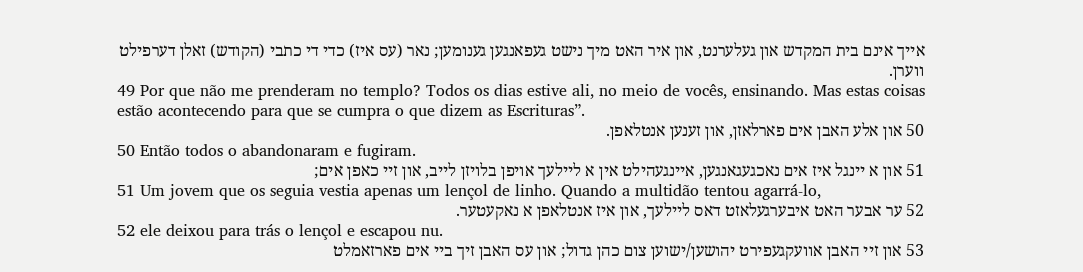אייך אינם בית המקדש און געלערנט, און איר האט מיך נישט געפאנגען גענומען; נאר (עס איז) כדי די כתבי (הקודש) זאלן דערפילט ווערן.
49 Por que não me prenderam no templo? Todos os dias estive ali, no meio de vocês, ensinando. Mas estas coisas estão acontecendo para que se cumpra o que dizem as Escrituras”.
50 און אלע האבן אים פארלאזן, און זענען אנטלאפן.
50 Então todos o abandonaram e fugiram.
51 און א יינגל איז אים נאכגעגאנגען, איינגעהילט אין א ליילעך אויפן בלויזן לייב, און זיי כאפן אים;
51 Um jovem que os seguia vestia apenas um lençol de linho. Quando a multidão tentou agarrá-lo,
52 ער אבער האט איבערגעלאזט דאס ליילעך, און איז אנטלאפן א נאקעטער.
52 ele deixou para trás o lençol e escapou nu.
53 און זיי האבן אוועקגעפירט יהושען/ישוען צום כהן גדול; און עס האבן זיך ביי אים פארזאמלט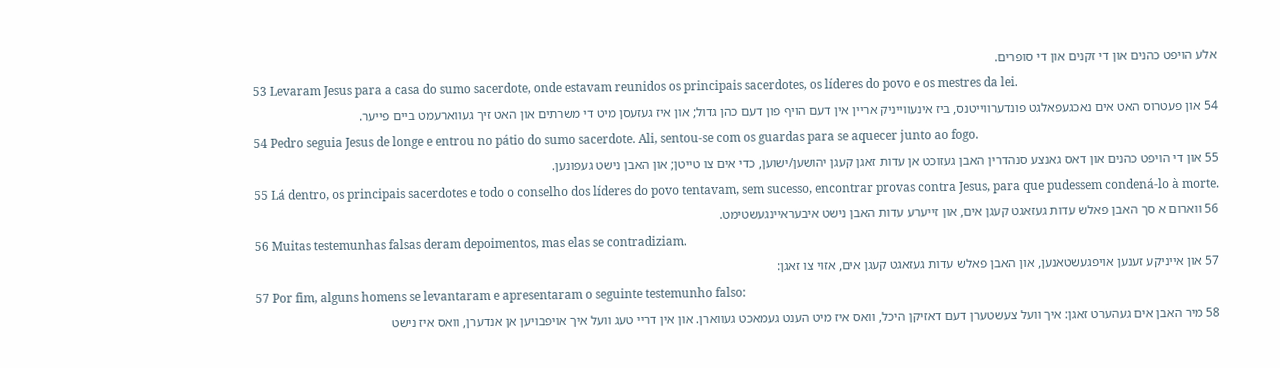אלע הויפט כהנים און די זקנים און די סופרים.
53 Levaram Jesus para a casa do sumo sacerdote, onde estavam reunidos os principais sacerdotes, os líderes do povo e os mestres da lei.
54 און פעטרוס האט אים נאכגעפאלגט פונדערווייטנס, ביז אינעווייניק אריין אין דעם הויף פון דעם כהן גדול; און איז געזעסן מיט די משרתים און האט זיך געווארעמט ביים פייער.
54 Pedro seguia Jesus de longe e entrou no pátio do sumo sacerdote. Ali, sentou-se com os guardas para se aquecer junto ao fogo.
55 און די הויפט כהנים און דאס גאנצע סנהדרין האבן געזוכט אן עדות זאגן קעגן יהושען/ישוען, כדי אים צו טייטן; און האבן נישט געפונען.
55 Lá dentro, os principais sacerdotes e todo o conselho dos líderes do povo tentavam, sem sucesso, encontrar provas contra Jesus, para que pudessem condená-lo à morte.
56 ווארום א סך האבן פאלש עדות געזאגט קעגן אים, און זייערע עדות האבן נישט איבעראיינגעשטימט.
56 Muitas testemunhas falsas deram depoimentos, mas elas se contradiziam.
57 און אייניקע זענען אויפגעשטאנען, און האבן פאלש עדות געזאגט קעגן אים, אזוי צו זאגן:
57 Por fim, alguns homens se levantaram e apresentaram o seguinte testemunho falso:
58 מיר האבן אים געהערט זאגן: איך וועל צעשטערן דעם דאזיקן היכל, וואס איז מיט הענט געמאכט געווארן. און אין דריי טעג וועל איך אויפבויען אן אנדערן, וואס איז נישט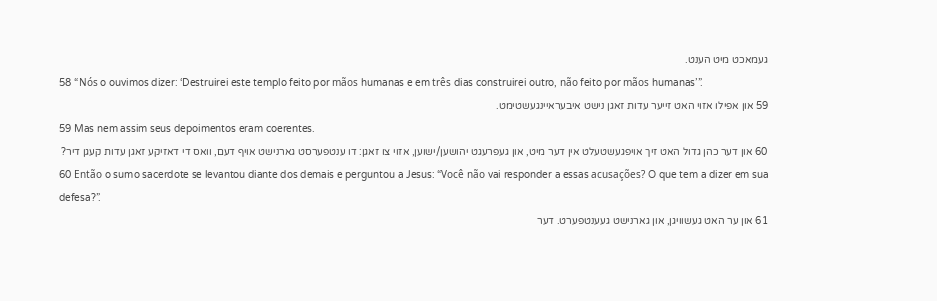געמאכט מיט הענט.
58 “Nós o ouvimos dizer: ‘Destruirei este templo feito por mãos humanas e em três dias construirei outro, não feito por mãos humanas’”.
59 און אפילו אזוי האט זייער עדות זאגן נישט איבעראיינגעשטימט.
59 Mas nem assim seus depoimentos eram coerentes.
60 און דער כהן גדול האט זיך אויפגעשטעלט אין דער מיט, און געפרעגט יהושען/ישוען, אזוי צו זאגן: דו ענטפערסט גארנישט אויף דעם, וואס די דאזיקע זאגן עדות קעגן דיר?
60 Então o sumo sacerdote se levantou diante dos demais e perguntou a Jesus: “Você não vai responder a essas acusações? O que tem a dizer em sua defesa?”.
61 און ער האט געשוויגן, און גארנישט געענטפערט. דער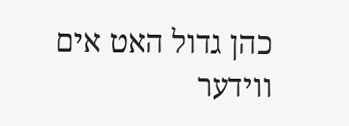כהן גדול האט אים ווידער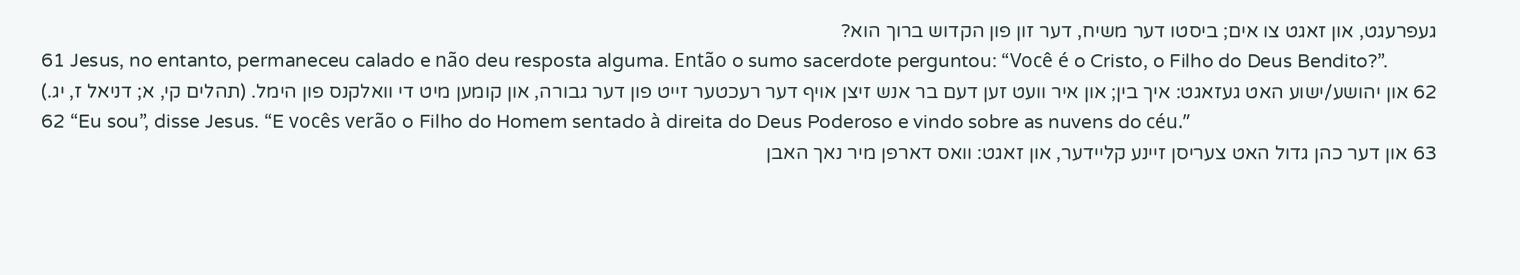געפרעגט, און זאגט צו אים; ביסטו דער משיח, דער זון פון הקדוש ברוך הוא?
61 Jesus, no entanto, permaneceu calado e não deu resposta alguma. Então o sumo sacerdote perguntou: “Você é o Cristo, o Filho do Deus Bendito?”.
62 און יהושע/ישוע האט געזאגט: איך בין; און איר וועט זען דעם בר אנש זיצן אויף דער רעכטער זייט פון דער גבורה, און קומען מיט די וואלקנס פון הימל. (תהלים קי, א; דניאל ז, יג.)
62 “Eu sou”, disse Jesus. “E vocês verão o Filho do Homem sentado à direita do Deus Poderoso e vindo sobre as nuvens do céu.”
63 און דער כהן גדול האט צעריסן זיינע קליידער, און זאגט: וואס דארפן מיר נאך האבן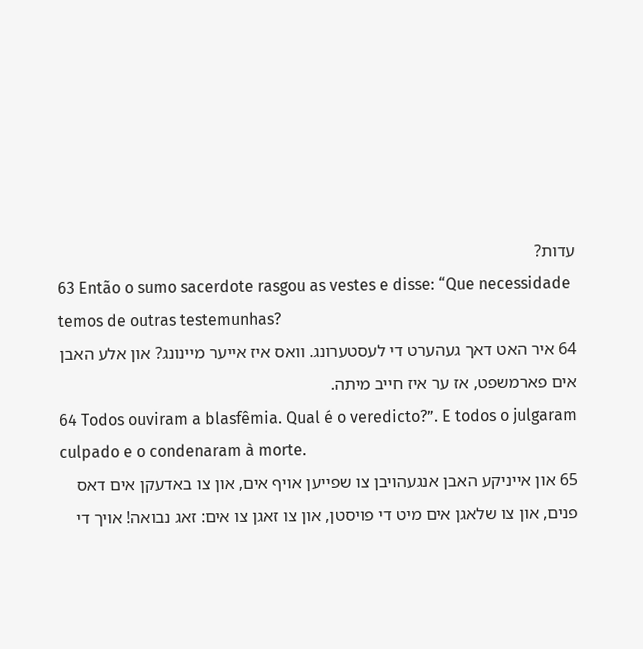עדות?
63 Então o sumo sacerdote rasgou as vestes e disse: “Que necessidade temos de outras testemunhas?
64 איר האט דאך געהערט די לעסטערונג. וואס איז אייער מיינונג? און אלע האבן אים פארמשפט, אז ער איז חייב מיתה.
64 Todos ouviram a blasfêmia. Qual é o veredicto?”. E todos o julgaram culpado e o condenaram à morte.
65 און אייניקע האבן אנגעהויבן צו שפייען אויף אים, און צו באדעקן אים דאס פנים, און צו שלאגן אים מיט די פויסטן, און צו זאגן צו אים: זאג נבואה! אויך די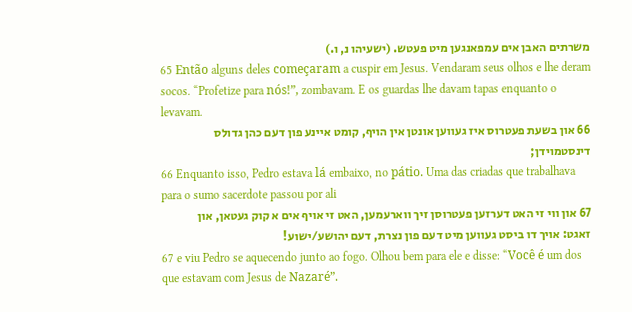משרתים האבן אים עמפאנגען מיט פעטש. (ישעיהו נ, ו.)
65 Então alguns deles começaram a cuspir em Jesus. Vendaram seus olhos e lhe deram socos. “Profetize para nós!”, zombavam. E os guardas lhe davam tapas enquanto o levavam.
66 און בשעת פעטרוס איז געווען אונטן אין הויף, קומט איינע פון דעם כהן גדולס דינסטמוידן;
66 Enquanto isso, Pedro estava lá embaixo, no pátio. Uma das criadas que trabalhava para o sumo sacerdote passou por ali
67 און ווי זי האט דערזען פעטרוסן זיך ווארעמען, האט זי אויף אים א קוק געטאן, און זאגט: אויך דו ביסט געווען מיט דעם פון נצרת, דעם יהושע/ישוע!
67 e viu Pedro se aquecendo junto ao fogo. Olhou bem para ele e disse: “Você é um dos que estavam com Jesus de Nazaré”.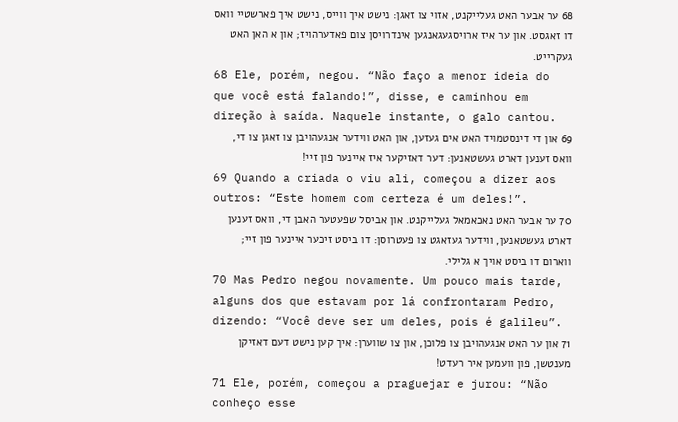68 ער אבער האט געלייקנט, אזוי צו זאגן: נישט איך ווייס, נישט איך פארשטיי וואס דו זאגסט. און ער איז ארויסגעגאנגען אינדרויסן צום פאדערהויז; און א האן האט געקרייט.
68 Ele, porém, negou. “Não faço a menor ideia do que você está falando!”, disse, e caminhou em direção à saída. Naquele instante, o galo cantou.
69 און די דינסטמויד האט אים געזען, און האט ווידער אנגעהויבן צו זאגן צו די, וואס זענען דארט געשטאנען: דער דאזיקער איז איינער פון זיי!
69 Quando a criada o viu ali, começou a dizer aos outros: “Este homem com certeza é um deles!”.
70 ער אבער האט נאכאמאל געלייקנט. און אביסל שפעטער האבן די, וואס זענען דארט געשטאנען, ווידער געזאגט צו פעטרוסן: דו ביסט זיכער איינער פון זיי; ווארום דו ביסט אויך א גלילי.
70 Mas Pedro negou novamente. Um pouco mais tarde, alguns dos que estavam por lá confrontaram Pedro, dizendo: “Você deve ser um deles, pois é galileu”.
71 און ער האט אנגעהויבן צו פלוכן, און צו שווערן: איך קען נישט דעם דאזיקן מענטשן, פון וועמען איר רעדט!
71 Ele, porém, começou a praguejar e jurou: “Não conheço esse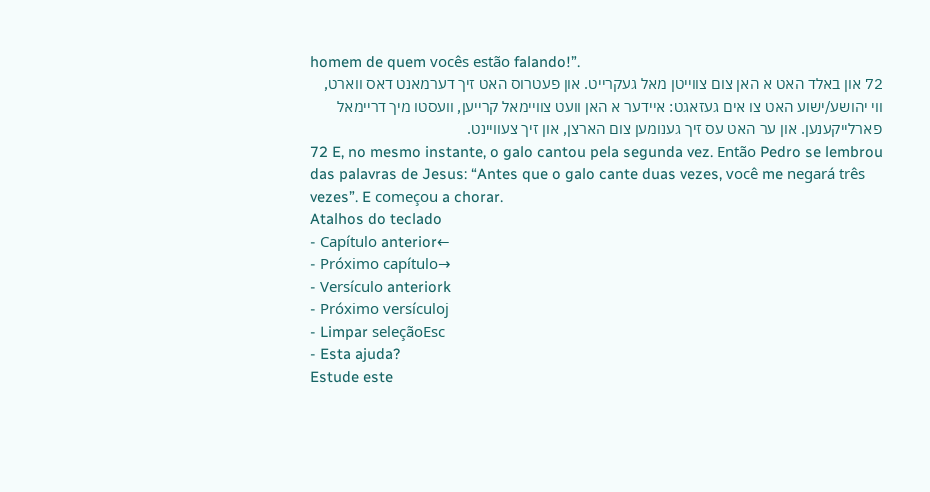homem de quem vocês estão falando!”.
72 און באלד האט א האן צום צווייטן מאל געקרייט. און פעטרוס האט זיך דערמאנט דאס ווארט, ווי יהושע/ישוע האט צו אים געזאגט: איידער א האן וועט צוויימאל קרייען, וועסטו מיך דריימאל פארלייקענען. און ער האט עס זיך גענומען צום הארצן, און זיך צעוויינט.
72 E, no mesmo instante, o galo cantou pela segunda vez. Então Pedro se lembrou das palavras de Jesus: “Antes que o galo cante duas vezes, você me negará três vezes”. E começou a chorar.
Atalhos do teclado
- Capítulo anterior←
- Próximo capítulo→
- Versículo anteriork
- Próximo versículoj
- Limpar seleçãoEsc
- Esta ajuda?
Estude este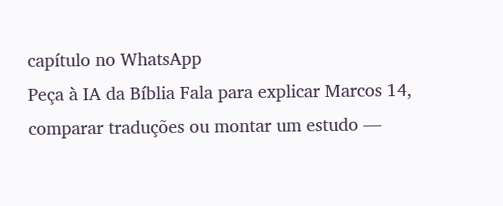capítulo no WhatsApp
Peça à IA da Bíblia Fala para explicar Marcos 14, comparar traduções ou montar um estudo —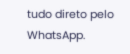tudo direto pelo WhatsApp.